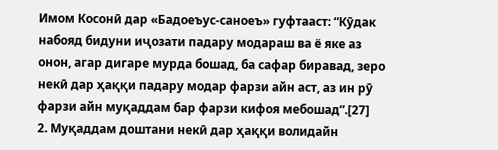Имом Косонӣ дар «Бадоеъус-саноеъ» гуфтааст: “Кӯдак набояд бидуни иҷозати падару модараш ва ё яке аз онон, агар дигаре мурда бошад, ба сафар биравад, зеро некӣ дар ҳаққи падару модар фарзи айн аст, аз ин рӯ фарзи айн муқаддам бар фарзи кифоя мебошад”.[27]
2. Муқаддам доштани некӣ дар ҳаққи волидайн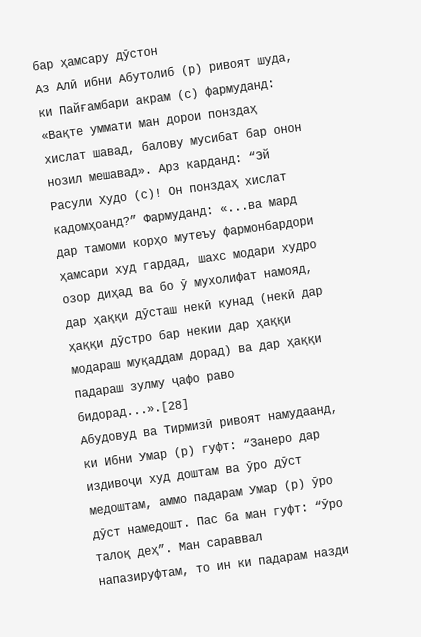бар ҳамсару дӯстон
Аз Алӣ ибни Абутолиб (р) ривоят шуда, ки Пайғамбари акрам (с) фармуданд: «Вақте уммати ман дорои понздаҳ хислат шавад, балову мусибат бар онон нозил мешавад». Арз карданд: “Эй Расули Худо (с)! Он понздаҳ хислат кадомҳоанд?” Фармуданд: «...ва мард дар тамоми корҳо мутеъу фармонбардори ҳамсари худ гардад, шахс модари худро озор диҳад ва бо ӯ мухолифат намояд, дар ҳаққи дӯсташ некӣ кунад (некӣ дар ҳаққи дӯстро бар некии дар ҳаққи модараш муқаддам дорад) ва дар ҳаққи падараш зулму ҷафо раво бидорад...».[28]
Абудовуд ва Тирмизӣ ривоят намудаанд, ки Ибни Умар (р) гуфт: “Занеро дар издивоҷи худ доштам ва ӯро дӯст медоштам, аммо падарам Умар (р) ӯро дӯст намедошт. Пас ба ман гуфт: “Ӯро талоқ деҳ”. Ман сараввал напазируфтам, то ин ки падарам назди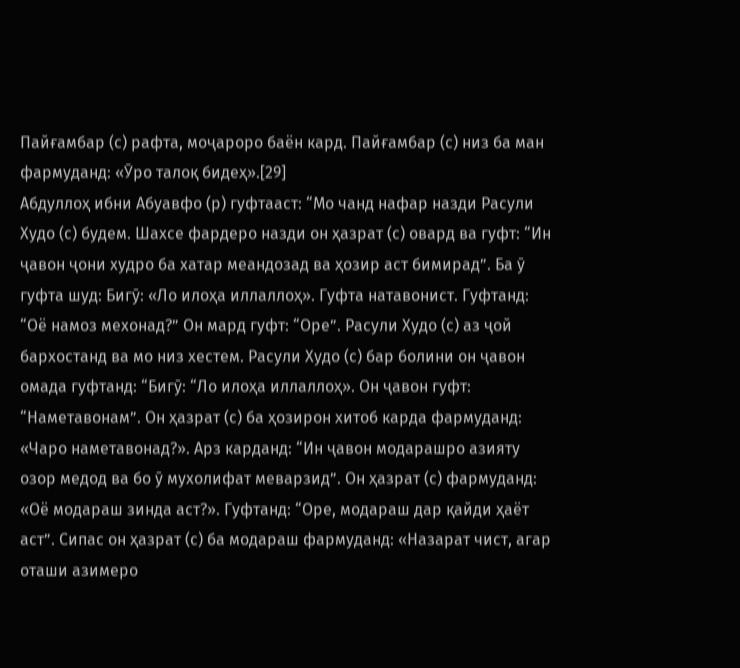Пайғамбар (с) рафта, моҷароро баён кард. Пайғамбар (с) низ ба ман фармуданд: «Ӯро талоқ бидеҳ».[29]
Абдуллоҳ ибни Абуавфо (р) гуфтааст: “Мо чанд нафар назди Расули Худо (с) будем. Шахсе фардеро назди он ҳазрат (с) овард ва гуфт: “Ин ҷавон ҷони худро ба хатар меандозад ва ҳозир аст бимирад”. Ба ӯ гуфта шуд: Бигӯ: «Ло илоҳа иллаллоҳ». Гуфта натавонист. Гуфтанд: “Оё намоз мехонад?” Он мард гуфт: “Оре”. Расули Худо (с) аз ҷой бархостанд ва мо низ хестем. Расули Худо (с) бар болини он ҷавон омада гуфтанд: “Бигӯ: “Ло илоҳа иллаллоҳ». Он ҷавон гуфт: “Наметавонам”. Он ҳазрат (с) ба ҳозирон хитоб карда фармуданд: «Чаро наметавонад?». Арз карданд: “Ин ҷавон модарашро азияту озор медод ва бо ӯ мухолифат меварзид”. Он ҳазрат (с) фармуданд: «Оё модараш зинда аст?». Гуфтанд: “Оре, модараш дар қайди ҳаёт аст”. Сипас он ҳазрат (с) ба модараш фармуданд: «Назарат чист, агар оташи азимеро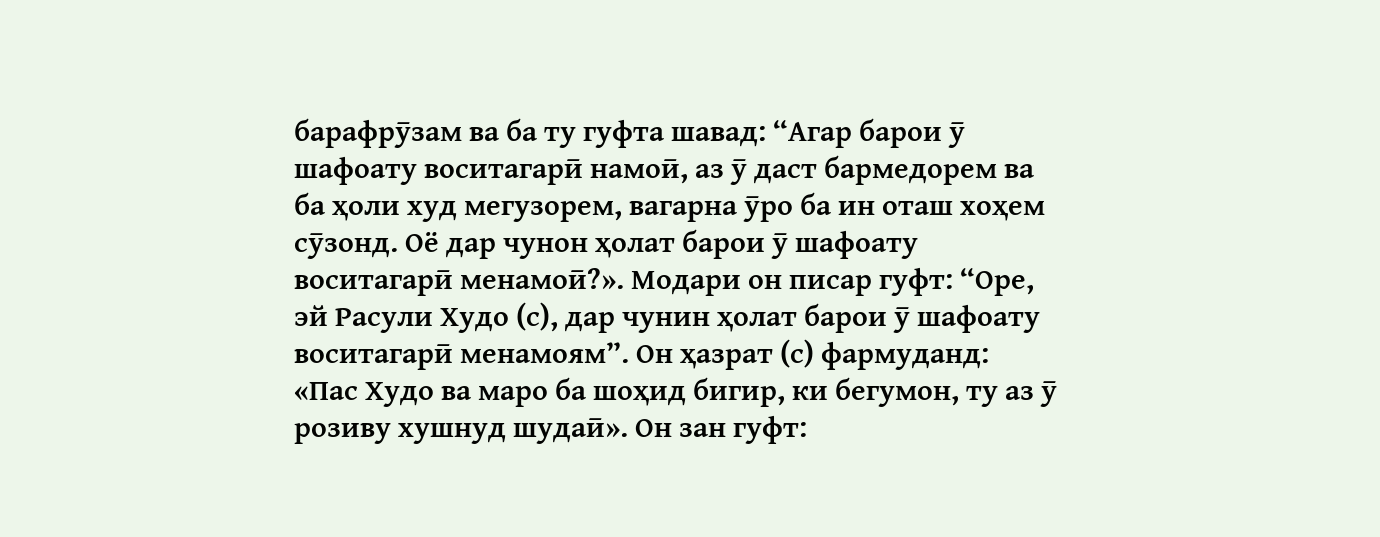барафрӯзам ва ба ту гуфта шавад: “Агар барои ӯ шафоату воситагарӣ намоӣ, аз ӯ даст бармедорем ва ба ҳоли худ мегузорем, вагарна ӯро ба ин оташ хоҳем сӯзонд. Оё дар чунон ҳолат барои ӯ шафоату воситагарӣ менамоӣ?». Модари он писар гуфт: “Оре, эй Расули Худо (с), дар чунин ҳолат барои ӯ шафоату воситагарӣ менамоям”. Он ҳазрат (с) фармуданд: «Пас Худо ва маро ба шоҳид бигир, ки бегумон, ту аз ӯ розиву хушнуд шудаӣ». Он зан гуфт: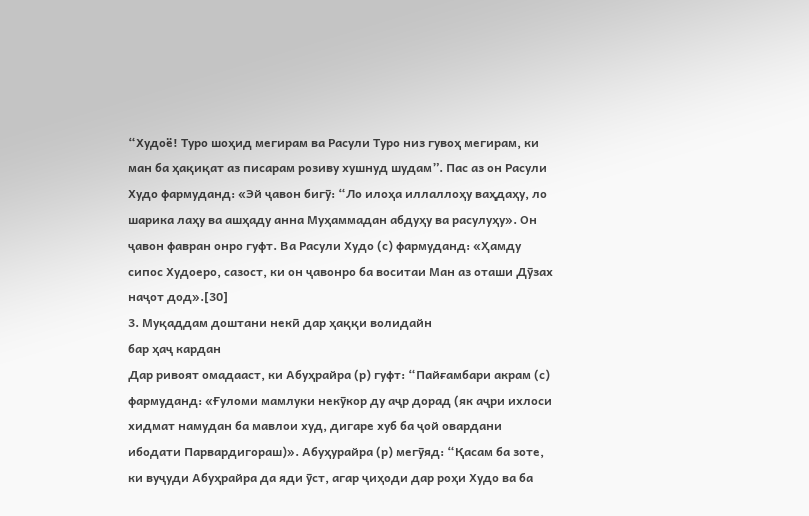“Худоё! Туро шоҳид мегирам ва Расули Туро низ гувоҳ мегирам, ки ман ба ҳақиқат аз писарам розиву хушнуд шудам”. Пас аз он Расули Худо фармуданд: «Эй ҷавон бигӯ: “Ло илоҳа иллаллоҳу ваҳдаҳу, ло шарика лаҳу ва ашҳаду анна Муҳаммадан абдуҳу ва расулуҳу». Он ҷавон фавран онро гуфт. Ва Расули Худо (с) фармуданд: «Ҳамду сипос Худоеро, сазост, ки он ҷавонро ба воситаи Ман аз оташи Дӯзах наҷот дод».[30]
3. Муқаддам доштани некӣ дар ҳаққи волидайн
бар ҳаҷ кардан
Дар ривоят омадааст, ки Абуҳрайра (р) гуфт: “Пайғамбари акрам (с) фармуданд: «Ғуломи мамлуки некӯкор ду аҷр дорад (як аҷри ихлоси хидмат намудан ба мавлои худ, дигаре хуб ба ҷой овардани ибодати Парвардигораш)». Абуҳурайра (р) мегӯяд: “Қасам ба зоте, ки вуҷуди Абуҳрайра да яди ӯст, агар ҷиҳоди дар роҳи Худо ва ба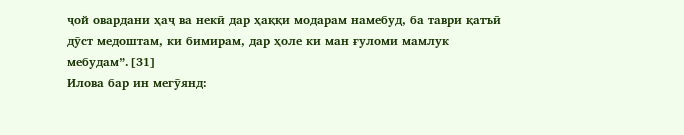ҷой овардани ҳаҷ ва некӣ дар ҳаққи модарам намебуд, ба таври қатъӣ дӯст медоштам, ки бимирам, дар ҳоле ки ман ғуломи мамлук мебудам”.[31]
Илова бар ин мегӯянд: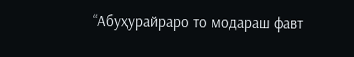“Абуҳурайраро то модараш фавт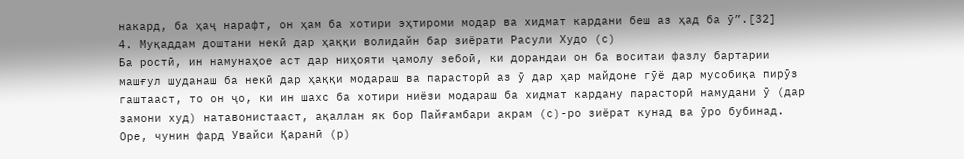накард, ба ҳаҷ нарафт, он ҳам ба хотири эҳтироми модар ва хидмат кардани беш аз ҳад ба ӯ”.[32]
4. Муқаддам доштани некӣ дар ҳаққи волидайн бар зиёрати Расули Худо (с)
Ба ростӣ, ин намунаҳое аст дар ниҳояти ҷамолу зебоӣ, ки дорандаи он ба воситаи фазлу бартарии машғул шуданаш ба некӣ дар ҳаққи модараш ва парасторӣ аз ӯ дар ҳар майдоне гӯё дар мусобиқа пирӯз гаштааст, то он ҷо, ки ин шахс ба хотири ниёзи модараш ба хидмат кардану парасторӣ намудани ӯ (дар замони худ) натавонистааст, ақаллан як бор Пайғамбари акрам (с)-ро зиёрат кунад ва ӯро бубинад. Оре, чунин фард Увайси Қаранӣ (р)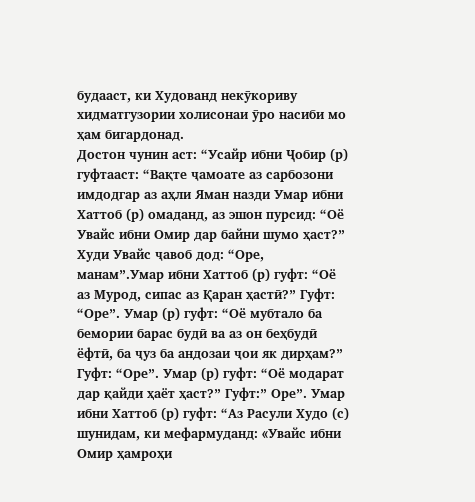будааст, ки Худованд некӯкориву хидматгузории холисонаи ӯро насиби мо ҳам бигардонад.
Достон чунин аст: “Усайр ибни Ҷобир (р) гуфтааст: “Вақте ҷамоате аз сарбозони имдодгар аз аҳли Яман назди Умар ибни Хаттоб (р) омаданд, аз эшон пурсид: “Оё Увайс ибни Омир дар байни шумо ҳаст?” Худи Увайс ҷавоб дод: “Оре, манам”.Умар ибни Хаттоб (р) гуфт: “Оё аз Мурод, сипас аз Қаран ҳастӣ?” Гуфт: “Оре”. Умар (р) гуфт: “Оё мубтало ба бемории барас будӣ ва аз он беҳбудӣ ёфтӣ, ба ҷуз ба андозаи ҷои як дирҳам?” Гуфт: “Оре”. Умар (р) гуфт: “Оё модарат дар қайди ҳаёт ҳаст?” Гуфт:” Оре”. Умар ибни Хаттоб (р) гуфт: “Аз Расули Худо (с) шунидам, ки мефармуданд: «Увайс ибни Омир ҳамроҳи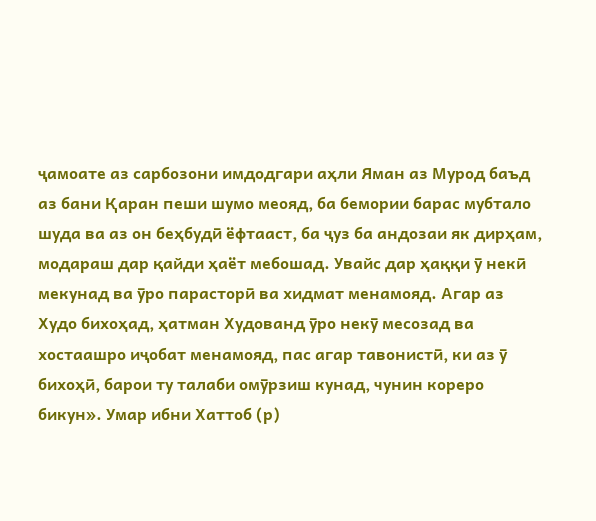ҷамоате аз сарбозони имдодгари аҳли Яман аз Мурод баъд аз бани Қаран пеши шумо меояд, ба бемории барас мубтало шуда ва аз он беҳбудӣ ёфтааст, ба ҷуз ба андозаи як дирҳам, модараш дар қайди ҳаёт мебошад. Увайс дар ҳаққи ӯ некӣ мекунад ва ӯро парасторӣ ва хидмат менамояд. Агар аз Худо бихоҳад, ҳатман Худованд ӯро некӯ месозад ва хостаашро иҷобат менамояд, пас агар тавонистӣ, ки аз ӯ бихоҳӣ, барои ту талаби омӯрзиш кунад, чунин кореро бикун». Умар ибни Хаттоб (р)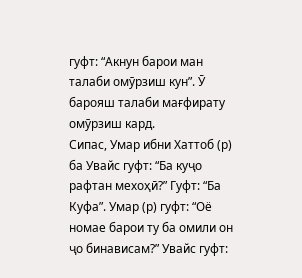гуфт: “Акнун барои ман талаби омӯрзиш кун”. Ӯ барояш талаби мағфирату омӯрзиш кард.
Сипас, Умар ибни Хаттоб (р) ба Увайс гуфт: “Ба куҷо рафтан мехоҳӣ?” Гуфт: “Ба Куфа”. Умар (р) гуфт: “Оё номае барои ту ба омили он ҷо бинависам?” Увайс гуфт: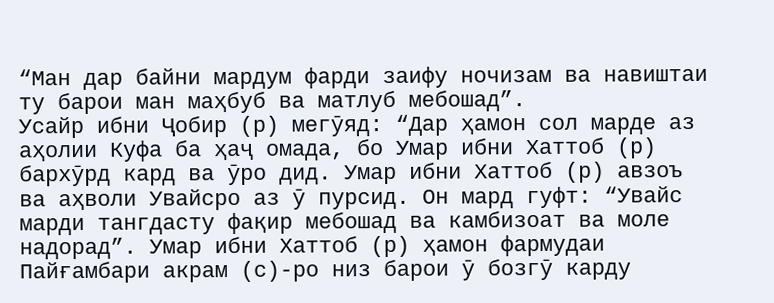“Ман дар байни мардум фарди заифу ночизам ва навиштаи ту барои ман маҳбуб ва матлуб мебошад”.
Усайр ибни Ҷобир (р) мегӯяд: “Дар ҳамон сол марде аз аҳолии Куфа ба ҳаҷ омада, бо Умар ибни Хаттоб (р) бархӯрд кард ва ӯро дид. Умар ибни Хаттоб (р) авзоъ ва аҳволи Увайсро аз ӯ пурсид. Он мард гуфт: “Увайс марди тангдасту фақир мебошад ва камбизоат ва моле надорад”. Умар ибни Хаттоб (р) ҳамон фармудаи Пайғамбари акрам (с)-ро низ барои ӯ бозгӯ карду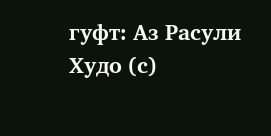гуфт: Аз Расули Худо (с)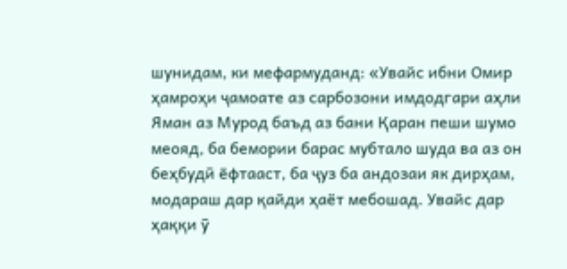шунидам, ки мефармуданд: «Увайс ибни Омир ҳамроҳи ҷамоате аз сарбозони имдодгари аҳли Яман аз Мурод баъд аз бани Қаран пеши шумо меояд, ба бемории барас мубтало шуда ва аз он беҳбудӣ ёфтааст, ба ҷуз ба андозаи як дирҳам, модараш дар қайди ҳаёт мебошад. Увайс дар ҳаққи ӯ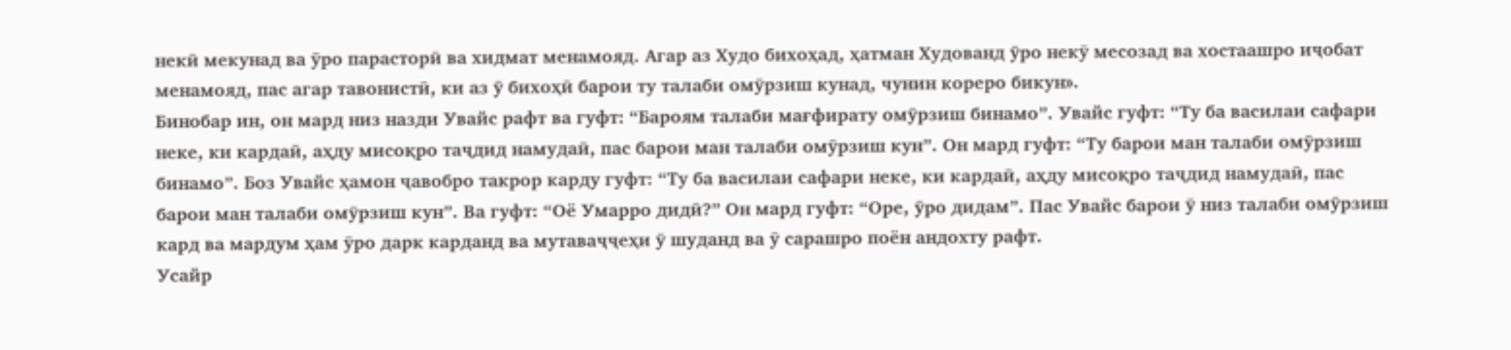некӣ мекунад ва ӯро парасторӣ ва хидмат менамояд. Агар аз Худо бихоҳад, ҳатман Худованд ӯро некӯ месозад ва хостаашро иҷобат менамояд, пас агар тавонистӣ, ки аз ӯ бихоҳӣ барои ту талаби омӯрзиш кунад, чунин кореро бикун».
Бинобар ин, он мард низ назди Увайс рафт ва гуфт: “Бароям талаби мағфирату омӯрзиш бинамо”. Увайс гуфт: “Ту ба василаи сафари неке, ки кардаӣ, аҳду мисоқро таҷдид намудаӣ, пас барои ман талаби омӯрзиш кун”. Он мард гуфт: “Ту барои ман талаби омӯрзиш бинамо”. Боз Увайс ҳамон ҷавобро такрор карду гуфт: “Ту ба василаи сафари неке, ки кардаӣ, аҳду мисоқро таҷдид намудаӣ, пас барои ман талаби омӯрзиш кун”. Ва гуфт: “Оё Умарро дидӣ?” Он мард гуфт: “Оре, ӯро дидам”. Пас Увайс барои ӯ низ талаби омӯрзиш кард ва мардум ҳам ӯро дарк карданд ва мутаваҷҷеҳи ӯ шуданд ва ӯ сарашро поён андохту рафт.
Усайр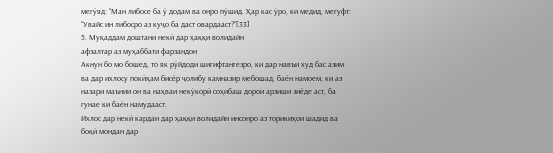мегӯяд: “Ман либосе ба ӯ додам ва онро пӯшид. Ҳар кас ӯро, ки медид, мегуфт: “Увайс ин либосро аз куҷо ба даст овардааст?”[33]
5. Муқаддам доштани некӣ дар ҳаққи волидайн
афзалтар аз муҳаббати фарзандон
Акнун бо мо бошед, то як рӯйдоди шигифтангезро, ки дар навъи худ бас азим ва дар ихлосу покӣҳам бисёр ҷолибу камназир мебошад, баён намоем, ки аз назари маънии он ва наҳваи некӯкорӣ соҳибаш дорои арзиши зиёде аст, ба гунае ки баён намудааст.
Ихлос дар некӣ кардан дар ҳаққи волидайн инсонро аз торикиҳои шадид ва боқӣ мондан дар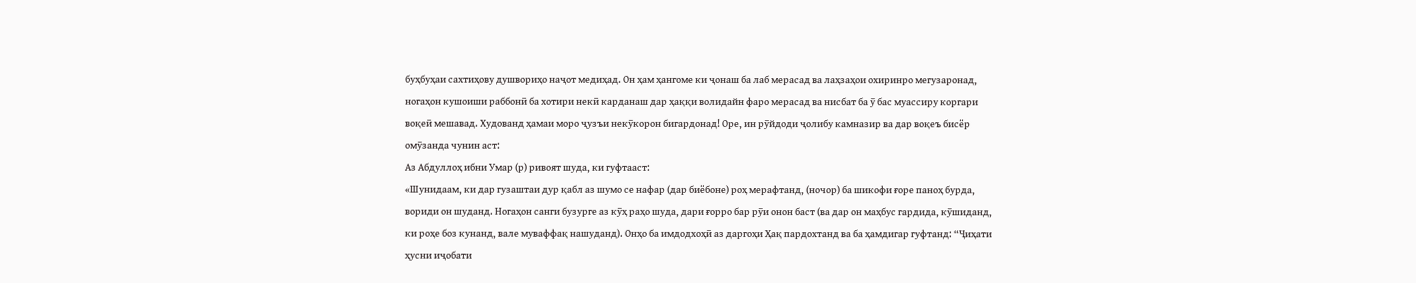буҳбуҳаи сахтиҳову душвориҳо наҷот медиҳад. Он ҳам ҳангоме ки ҷонаш ба лаб мерасад ва лаҳзаҳои охиринро мегузаронад, ногаҳон кушоиши раббонӣ ба хотири некӣ карданаш дар ҳаққи волидайн фаро мерасад ва нисбат ба ӯ бас муассиру коргари воқеӣ мешавад. Худованд ҳамаи моро ҷузъи некӯкорон бигардонад! Оре, ин рӯйдоди ҷолибу камназир ва дар воқеъ бисёр омӯзанда чунин аст:
Аз Абдуллоҳ ибни Умар (р) ривоят шуда, ки гуфтааст:
«Шунидаам, ки дар гузаштаи дур қабл аз шумо се нафар (дар биёбоне) роҳ мерафтанд, (ночор) ба шикофи ғоре паноҳ бурда, вориди он шуданд. Ногаҳон санги бузурге аз кӯҳ раҳо шуда, дари ғорро бар рӯи онон баст (ва дар он маҳбус гардида, кӯшиданд, ки роҳе боз кунанд, вале муваффақ нашуданд). Онҳо ба имдодхоҳӣ аз даргоҳи Ҳақ пардохтанд ва ба ҳамдигар гуфтанд: “Ҷиҳати ҳусни иҷобати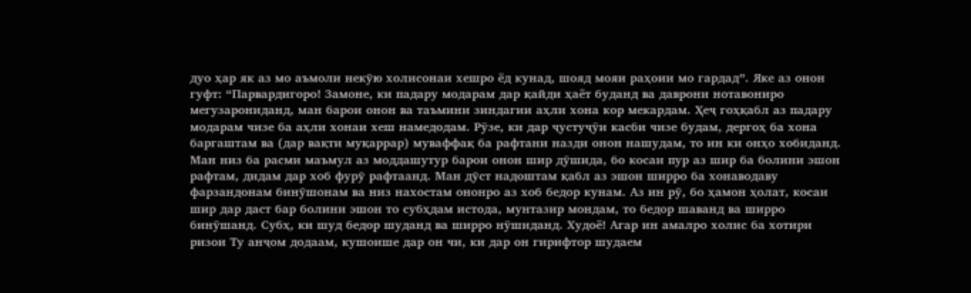дуо ҳар як аз мо аъмоли некӯю холисонаи хешро ёд кунад, шояд мояи раҳоии мо гардад”. Яке аз онон гуфт: “Парвардигоро! Замоне, ки падару модарам дар қайди ҳаёт буданд ва даврони нотавониро мегузарониданд, ман барои онон ва таъмини зиндагии аҳли хона кор мекардам. Ҳеҷ гоҳқабл аз падару модарам чизе ба аҳли хонаи хеш намедодам. Рӯзе, ки дар ҷустуҷӯи касби чизе будам, дергоҳ ба хона баргаштам ва (дар вақти муқаррар) муваффақ ба рафтани назди онон нашудам, то ин ки онҳо хобиданд. Ман низ ба расми маъмул аз моддашутур барои онон шир дӯшида, бо косаи пур аз шир ба болини эшон рафтам, дидам дар хоб фурӯ рафтаанд. Ман дӯст надоштам қабл аз эшон ширро ба хонаводаву фарзандонам бинӯшонам ва низ нахостам ононро аз хоб бедор кунам. Аз ин рӯ, бо ҳамон ҳолат, косаи шир дар даст бар болини эшон то субҳдам истода, мунтазир мондам, то бедор шаванд ва ширро бинӯшанд. Субҳ, ки шуд бедор шуданд ва ширро нӯшиданд. Худоё! Агар ин амалро холис ба хотири ризои Ту анҷом додаам, кушоише дар он чи, ки дар он гирифтор шудаем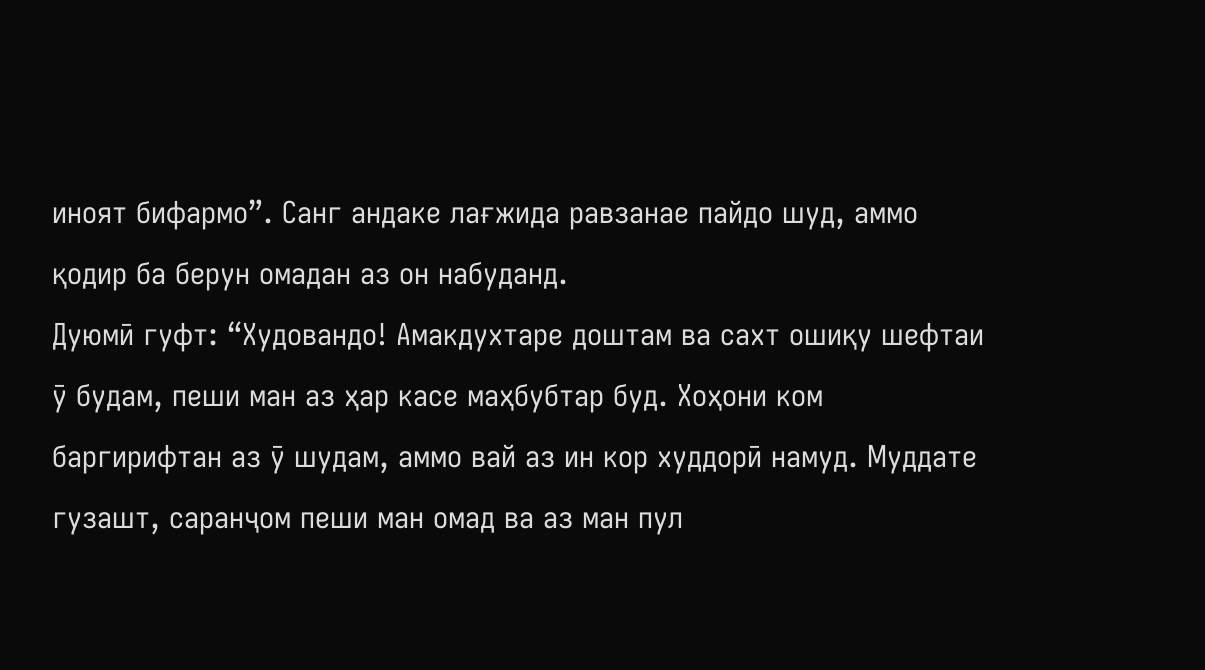иноят бифармо”. Санг андаке лағжида равзанае пайдо шуд, аммо қодир ба берун омадан аз он набуданд.
Дуюмӣ гуфт: “Худовандо! Амакдухтаре доштам ва сахт ошиқу шефтаи ӯ будам, пеши ман аз ҳар касе маҳбубтар буд. Хоҳони ком баргирифтан аз ӯ шудам, аммо вай аз ин кор худдорӣ намуд. Муддате гузашт, саранҷом пеши ман омад ва аз ман пул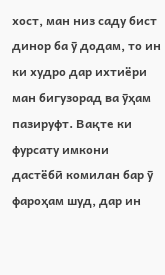хост, ман низ саду бист динор ба ӯ додам, то ин ки худро дар ихтиёри ман бигузорад ва ӯҳам пазируфт. Вақте ки фурсату имкони дастёбӣ комилан бар ӯ фароҳам шуд, дар ин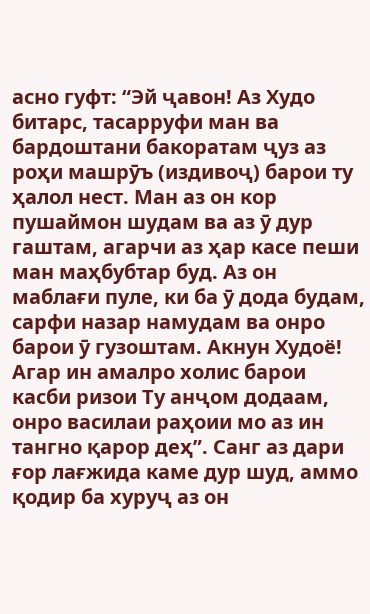асно гуфт: “Эй ҷавон! Аз Худо битарс, тасарруфи ман ва бардоштани бакоратам ҷуз аз роҳи машрӯъ (издивоҷ) барои ту ҳалол нест. Ман аз он кор пушаймон шудам ва аз ӯ дур гаштам, агарчи аз ҳар касе пеши ман маҳбубтар буд. Аз он маблағи пуле, ки ба ӯ дода будам, сарфи назар намудам ва онро барои ӯ гузоштам. Акнун Худоё! Агар ин амалро холис барои касби ризои Ту анҷом додаам, онро василаи раҳоии мо аз ин тангно қарор деҳ”. Санг аз дари ғор лағжида каме дур шуд, аммо қодир ба хуруҷ аз он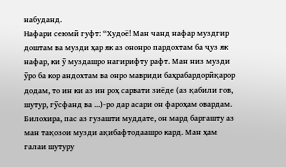набуданд.
Нафари сеюмӣ гуфт: “Худоё! Ман чанд нафар муздгир доштам ва музди ҳар як аз ононро пардохтам ба ҷуз як нафар, ки ӯ муздашро нагирифту рафт. Ман низ музди ӯро ба кор андохтам ва онро мавриди баҳрабардорӣқарор додам, то ин ки аз ин роҳ сарвати зиёде (аз қабили гов, шутур, гӯсфанд ва ...)-ро дар асари он фароҳам овардам. Билохира, пас аз гузашти муддате, он мард баргашту аз ман тақозои музди ақибафтодаашро кард. Ман ҳам галаи шутуру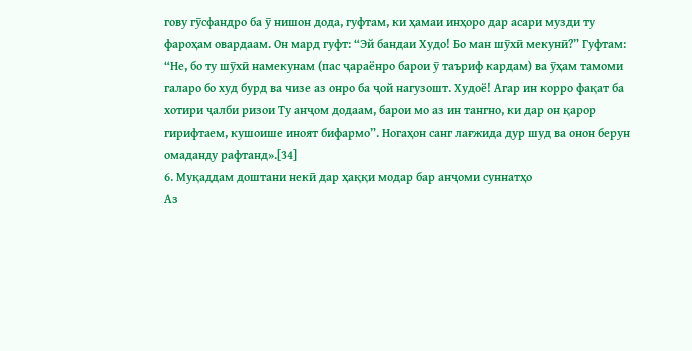гову гӯсфандро ба ӯ нишон дода, гуфтам, ки ҳамаи инҳоро дар асари музди ту фароҳам овардаам. Он мард гуфт: “Эй бандаи Худо! Бо ман шӯхӣ мекунӣ?” Гуфтам: “Не, бо ту шӯхӣ намекунам (пас ҷараёнро барои ӯ таъриф кардам) ва ӯҳам тамоми галаро бо худ бурд ва чизе аз онро ба ҷой нагузошт. Худоё! Агар ин корро фақат ба хотири ҷалби ризои Ту анҷом додаам, барои мо аз ин тангно, ки дар он қарор гирифтаем, кушоише иноят бифармо”. Ногаҳон санг лағжида дур шуд ва онон берун омаданду рафтанд».[34]
6. Муқаддам доштани некӣ дар ҳаққи модар бар анҷоми суннатҳо
Аз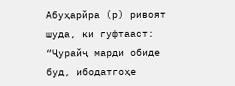Абуҳарйра (р) ривоят шуда, ки гуфтааст: “Ҷурайҷ марди обиде буд, ибодатгоҳе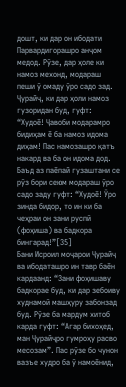дошт, ки дар он ибодати Парвардигорашро анҷом медод. Рӯзе, дар ҳоле ки намоз мехонд, модараш пеши ӯ омаду ӯро садо зад. Ҷурайҷ, ки дар ҳоли намоз гузоридан буд, гуфт: “Худоё! Ҷавоби модарамро бидиҳам ё ба намоз идома диҳам! Пас намозашро қатъ накард ва ба он идома дод. Баъд аз паёпай гузаштани се рӯз бори сеюм модараш ӯро садо заду гуфт: “Худоё! Ӯро зинда бидор, то ин ки ба чеҳраи он зани руспӣ (фоҳиша) ва бадкора бингарад!”[35]
Бани Исроил моҷарои Ҷурайҷ ва ибодаташро ин тавр баён кардаанд: “Зани фоҳишаву бадкорае буд, ки дар зебоиву худнамоӣ машҳуру забонзад буд. Рӯзе ба мардум хитоб карда гуфт: “Агар бихоҳед, ман Ҷурайҷро гумроҳу расво месозам”. Пас рӯзе бо чунон вазъе худро ба ӯ намоёнид,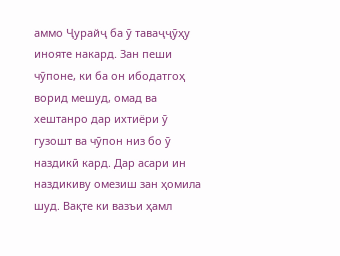аммо Ҷурайҷ ба ӯ таваҷҷӯҳу инояте накард. Зан пеши чӯпоне, ки ба он ибодатгоҳ ворид мешуд, омад ва хештанро дар ихтиёри ӯ гузошт ва чӯпон низ бо ӯ наздикӣ кард. Дар асари ин наздикиву омезиш зан ҳомила шуд. Вақте ки вазъи ҳамл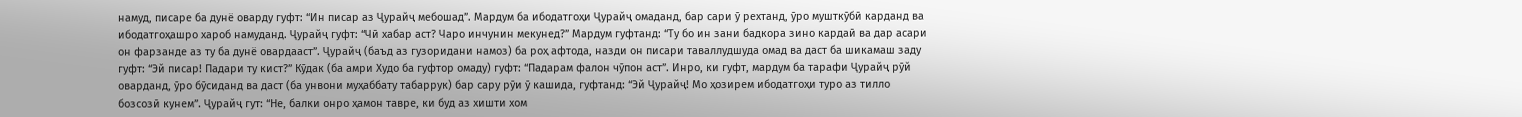намуд, писаре ба дунё оварду гуфт: “Ин писар аз Ҷурайҷ мебошад”. Мардум ба ибодатгоҳи Ҷурайҷ омаданд, бар сари ӯ рехтанд, ӯро мушткӯбӣ карданд ва ибодатгоҳашро хароб намуданд. Ҷурайҷ гуфт: “Чӣ хабар аст? Чаро инчунин мекунед?” Мардум гуфтанд: “Ту бо ин зани бадкора зино кардаӣ ва дар асари он фарзанде аз ту ба дунё овардааст”. Ҷурайҷ (баъд аз гузоридани намоз) ба роҳ афтода, назди он писари таваллудшуда омад ва даст ба шикамаш заду гуфт: “Эй писар! Падари ту кист?” Кӯдак (ба амри Худо ба гуфтор омаду) гуфт: “Падарам фалон чӯпон аст”. Инро, ки гуфт, мардум ба тарафи Ҷурайҷ рӯй оварданд, ӯро бӯсиданд ва даст (ба унвони муҳаббату табаррук) бар сару рӯи ӯ кашида, гуфтанд: “Эй Ҷурайҷ! Мо ҳозирем ибодатгоҳи туро аз тилло бозсозӣ кунем”. Ҷурайҷ гут: “Не, балки онро ҳамон тавре, ки буд аз хишти хом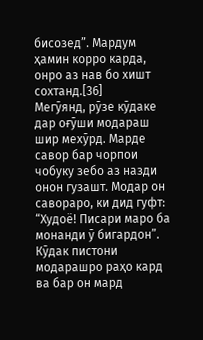бисозед”. Мардум ҳамин корро карда, онро аз нав бо хишт сохтанд.[36]
Мегӯянд, рӯзе кӯдаке дар оғӯши модараш шир мехӯрд. Марде савор бар чорпои чобуку зебо аз назди онон гузашт. Модар он савораро, ки дид гуфт: “Худоё! Писари маро ба монанди ӯ бигардон”. Кӯдак пистони модарашро раҳо кард ва бар он мард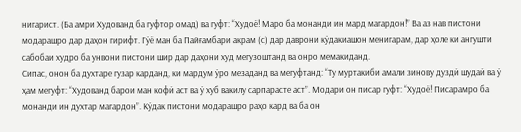нигарист. (Ба амри Худованд ба гуфтор омад) ва гуфт: “Худоё! Маро ба монанди ин мард магардон!” Ва аз нав пистони модарашро дар даҳон гирифт. Гӯё ман ба Пайғамбари акрам (с) дар даврони кӯдакиашон менигарам, дар ҳоле ки ангушти сабобаи худро ба унвони пистони шир дар даҳони худ мегузоштанд ва онро мемакиданд.
Сипас, онон ба духтаре гузар карданд, ки мардум ӯро мезаданд ва мегуфтанд: “Ту муртакиби амали зинову дуздӣ шудаӣ ва ӯ ҳам мегуфт: “Худованд барои ман кофӣ аст ва ӯ хуб вакилу сарпарасте аст”. Модари он писар гуфт: “Худоё! Писарамро ба монанди ин духтар магардон”. Кӯдак пистони модарашро раҳо кард ва ба он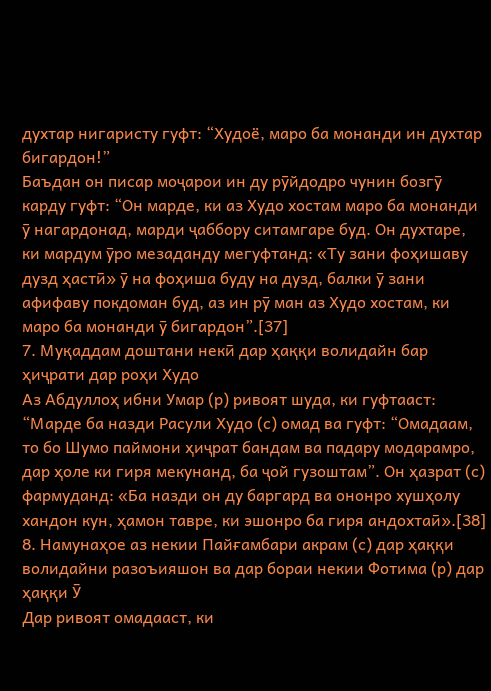духтар нигаристу гуфт: “Худоё, маро ба монанди ин духтар бигардон!”
Баъдан он писар моҷарои ин ду рӯйдодро чунин бозгӯ карду гуфт: “Он марде, ки аз Худо хостам маро ба монанди ӯ нагардонад, марди ҷаббору ситамгаре буд. Он духтаре, ки мардум ӯро мезаданду мегуфтанд: «Ту зани фоҳишаву дузд ҳастӣ» ӯ на фоҳиша буду на дузд, балки ӯ зани афифаву покдоман буд, аз ин рӯ ман аз Худо хостам, ки маро ба монанди ӯ бигардон”.[37]
7. Муқаддам доштани некӣ дар ҳаққи волидайн бар
ҳиҷрати дар роҳи Худо
Аз Абдуллоҳ ибни Умар (р) ривоят шуда, ки гуфтааст: “Марде ба назди Расули Худо (с) омад ва гуфт: “Омадаам, то бо Шумо паймони ҳиҷрат бандам ва падару модарамро, дар ҳоле ки гиря мекунанд, ба ҷой гузоштам”. Он ҳазрат (с) фармуданд: «Ба назди он ду баргард ва ононро хушҳолу хандон кун, ҳамон тавре, ки эшонро ба гиря андохтаӣ».[38]
8. Намунаҳое аз некии Пайғамбари акрам (с) дар ҳаққи волидайни разоъияшон ва дар бораи некии Фотима (р) дар ҳаққи Ӯ
Дар ривоят омадааст, ки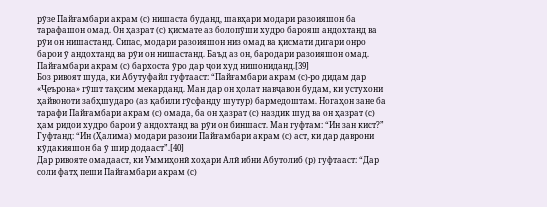рӯзе Пайғамбари акрам (с) нишаста буданд, шавҳари модари разоияшон ба тарафашон омад. Он ҳазрат (с) қисмате аз болопӯши худро барояш андохтанд ва рӯи он нишастанд. Сипас, модари разоияшон низ омад ва қисмати дигари онро барои ӯ андохтанд ва рӯи он нишастанд. Баъд аз он, бародари разоияшон омад. Пайғамбари акрам (с) бархоста ӯро дар ҷои худ нишониданд.[39]
Боз ривоят шуда, ки Абутуфайл гуфтааст: “Пайғамбари акрам (с)-ро дидам дар «Ҷеърона» гӯшт тақсим мекарданд. Ман дар он ҳолат навҷавон будам, ки устухони ҳайвоноти забҳшударо (аз қабили гӯсфанду шутур) бармедоштам. Ногаҳон зане ба тарафи Пайғамбари акрам (с) омада, ба он ҳазрат (с) наздик шуд ва он ҳазрат (с) ҳам ридои худро барои ӯ андохтанд ва рӯи он биншаст. Ман гуфтам: “Ин зан кист?” Гуфтанд: “Ин (Ҳалима) модари разоии Пайғамбари акрам (с) аст, ки дар даврони кӯдакияшон ба ӯ шир додааст”.[40]
Дар ривояте омадааст, ки Уммиҳонӣ хоҳари Алӣ ибни Абутолиб (р) гуфтааст: “Дар соли фатҳ пеши Пайғамбари акрам (с)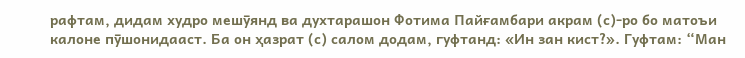рафтам, дидам худро мешӯянд ва духтарашон Фотима Пайғамбари акрам (с)-ро бо матоъи калоне пӯшонидааст. Ба он ҳазрат (с) салом додам, гуфтанд: «Ин зан кист?». Гуфтам: “Ман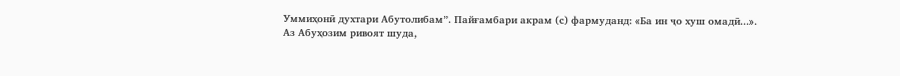Уммиҳонӣ духтари Абутолибам”. Пайғамбари акрам (с) фармуданд: «Ба ин ҷо хуш омадӣ...».
Аз Абуҳозим ривоят шуда,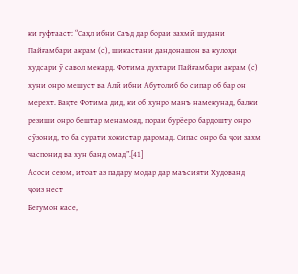ки гуфтааст: “Саҳл ибни Саъд дар бораи захмӣ шудани Пайғамбари акрам (с), шикастани дандонашон ва кулоҳи худсари ӯ савол мекард. Фотима духтари Пайғамбари акрам (с) хуни онро мешуст ва Алӣ ибни Абутолиб бо сипар об бар он мерехт. Вақте Фотима дид, ки об хунро манъ намекунад, балки резиши онро бештар менамояд, пораи бурёеро бардошту онро сӯзонид, то ба сурати хокистар даромад. Сипас онро ба ҷои захм часпонид ва хун банд омад”.[41]
Асоси сеюм, итоат аз падару модар дар маъсияти Худованд ҷоиз нест
Бегумон касе,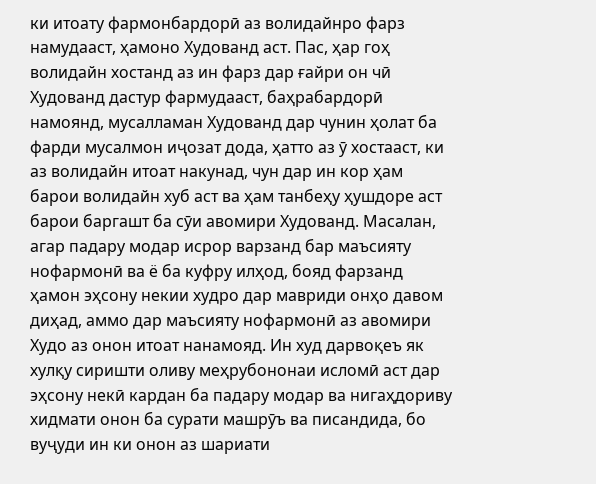ки итоату фармонбардорӣ аз волидайнро фарз намудааст, ҳамоно Худованд аст. Пас, ҳар гоҳ волидайн хостанд аз ин фарз дар ғайри он чӣ Худованд дастур фармудааст, баҳрабардорӣ намоянд, мусалламан Худованд дар чунин ҳолат ба фарди мусалмон иҷозат дода, ҳатто аз ӯ хостааст, ки аз волидайн итоат накунад, чун дар ин кор ҳам барои волидайн хуб аст ва ҳам танбеҳу ҳушдоре аст барои баргашт ба сӯи авомири Худованд. Масалан, агар падару модар исрор варзанд бар маъсияту нофармонӣ ва ё ба куфру илҳод, бояд фарзанд ҳамон эҳсону некии худро дар мавриди онҳо давом диҳад, аммо дар маъсияту нофармонӣ аз авомири Худо аз онон итоат нанамояд. Ин худ дарвоқеъ як хулқу сиришти оливу меҳрубононаи исломӣ аст дар эҳсону некӣ кардан ба падару модар ва нигаҳдориву хидмати онон ба сурати машрӯъ ва писандида, бо вуҷуди ин ки онон аз шариати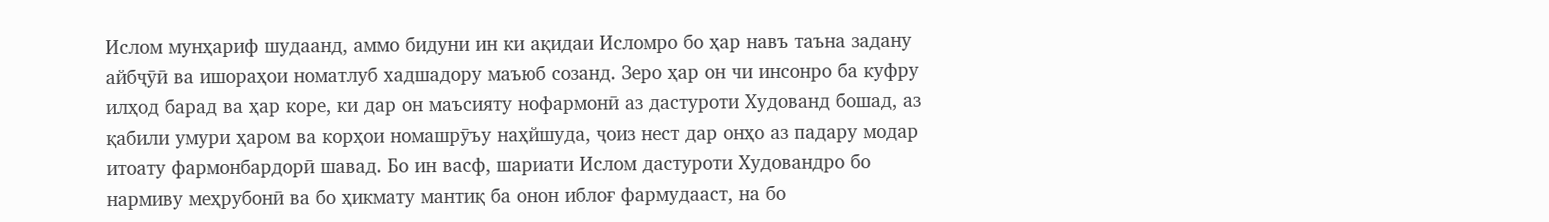Ислом мунҳариф шудаанд, аммо бидуни ин ки ақидаи Исломро бо ҳар навъ таъна задану айбҷӯӣ ва ишораҳои номатлуб хадшадору маъюб созанд. Зеро ҳар он чи инсонро ба куфру илҳод барад ва ҳар коре, ки дар он маъсияту нофармонӣ аз дастуроти Худованд бошад, аз қабили умури ҳаром ва корҳои номашрӯъу наҳйшуда, ҷоиз нест дар онҳо аз падару модар итоату фармонбардорӣ шавад. Бо ин васф, шариати Ислом дастуроти Худовандро бо нармиву меҳрубонӣ ва бо ҳикмату мантиқ ба онон иблоғ фармудааст, на бо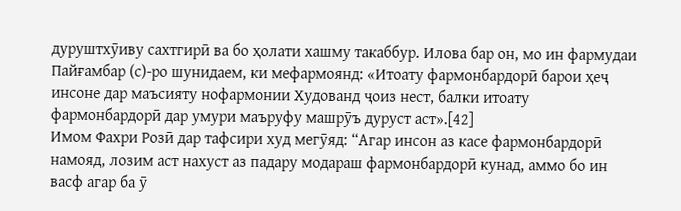дуруштхӯиву сахтгирӣ ва бо ҳолати хашму такаббур. Илова бар он, мо ин фармудаи Пайғамбар (с)-ро шунидаем, ки мефармоянд: «Итоату фармонбардорӣ барои ҳеҷ инсоне дар маъсияту нофармонии Худованд ҷоиз нест, балки итоату фармонбардорӣ дар умури маъруфу машрӯъ дуруст аст».[42]
Имом Фахри Розӣ дар тафсири худ мегӯяд: “Агар инсон аз касе фармонбардорӣ намояд, лозим аст нахуст аз падару модараш фармонбардорӣ кунад, аммо бо ин васф агар ба ӯ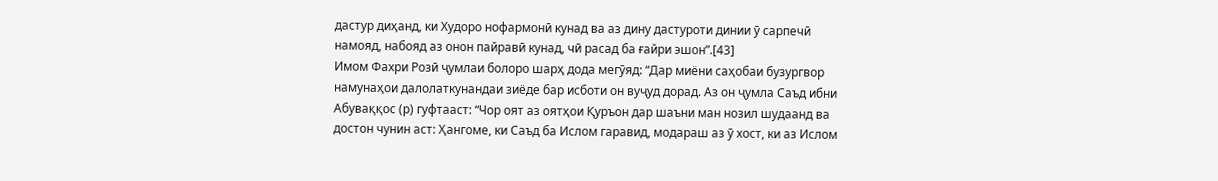дастур диҳанд, ки Худоро нофармонӣ кунад ва аз дину дастуроти динии ӯ сарпечӣ намояд, набояд аз онон пайравӣ кунад, чӣ расад ба ғайри эшон”.[43]
Имом Фахри Розӣ ҷумлаи болоро шарҳ дода мегӯяд: “Дар миёни саҳобаи бузургвор намунаҳои далолаткунандаи зиёде бар исботи он вуҷуд дорад. Аз он ҷумла Саъд ибни Абуваққос (р) гуфтааст: “Чор оят аз оятҳои Қуръон дар шаъни ман нозил шудаанд ва достон чунин аст: Ҳангоме, ки Саъд ба Ислом гаравид, модараш аз ӯ хост, ки аз Ислом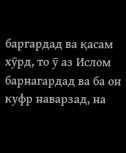баргардад ва қасам хӯрд, то ӯ аз Ислом барнагардад ва ба он куфр наварзад, на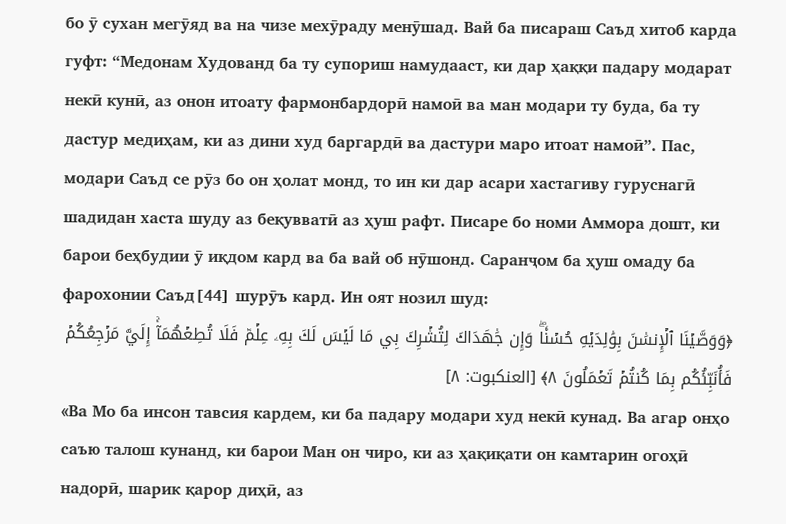бо ӯ сухан мегӯяд ва на чизе мехӯраду менӯшад. Вай ба писараш Саъд хитоб карда гуфт: “Медонам Худованд ба ту супориш намудааст, ки дар ҳаққи падару модарат некӣ кунӣ, аз онон итоату фармонбардорӣ намоӣ ва ман модари ту буда, ба ту дастур медиҳам, ки аз дини худ баргардӣ ва дастури маро итоат намоӣ”. Пас, модари Саъд се рӯз бо он ҳолат монд, то ин ки дар асари хастагиву гуруснагӣ шадидан хаста шуду аз беқувватӣ аз ҳуш рафт. Писаре бо номи Аммора дошт, ки барои беҳбудии ӯ иқдом кард ва ба вай об нӯшонд. Саранҷом ба ҳуш омаду ба фарохонии Саъд[44] шурӯъ кард. Ин оят нозил шуд:
﴿وَوَصَّيۡنَا ٱلۡإِنسَٰنَ بِوَٰلِدَيۡهِ حُسۡنٗاۖ وَإِن جَٰهَدَاكَ لِتُشۡرِكَ بِي مَا لَيۡسَ لَكَ بِهِۦ عِلۡمٞ فَلَا تُطِعۡهُمَآۚ إِلَيَّ مَرۡجِعُكُمۡ فَأُنَبِّئُكُم بِمَا كُنتُمۡ تَعۡمَلُونَ ٨﴾ [العنكبوت: ٨]
«Ва Мо ба инсон тавсия кардем, ки ба падару модари худ некӣ кунад. Ва агар онҳо саъю талош кунанд, ки барои Ман он чиро, ки аз ҳақиқати он камтарин огоҳӣ надорӣ, шарик қарор диҳӣ, аз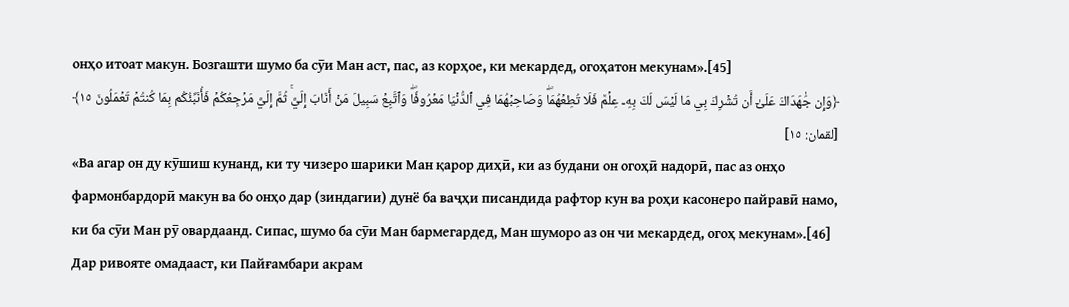онҳо итоат макун. Бозгашти шумо ба сӯи Ман аст, пас, аз корҳое, ки мекардед, огоҳатон мекунам».[45]
﴿وَإِن جَٰهَدَاكَ عَلَىٰٓ أَن تُشۡرِكَ بِي مَا لَيۡسَ لَكَ بِهِۦ عِلۡمٞ فَلَا تُطِعۡهُمَاۖ وَصَاحِبۡهُمَا فِي ٱلدُّنۡيَا مَعۡرُوفٗاۖ وَٱتَّبِعۡ سَبِيلَ مَنۡ أَنَابَ إِلَيَّۚ ثُمَّ إِلَيَّ مَرۡجِعُكُمۡ فَأُنَبِّئُكُم بِمَا كُنتُمۡ تَعۡمَلُونَ ١٥﴾ [لقمان: ١٥]
«Ва агар он ду кӯшиш кунанд, ки ту чизеро шарики Ман қарор диҳӣ, ки аз будани он огоҳӣ надорӣ, пас аз онҳо фармонбардорӣ макун ва бо онҳо дар (зиндагии) дунё ба ваҷҳи писандида рафтор кун ва роҳи касонеро пайравӣ намо, ки ба сӯи Ман рӯ овардаанд. Сипас, шумо ба сӯи Ман бармегардед, Ман шуморо аз он чи мекардед, огоҳ мекунам».[46]
Дар ривояте омадааст, ки Пайғамбари акрам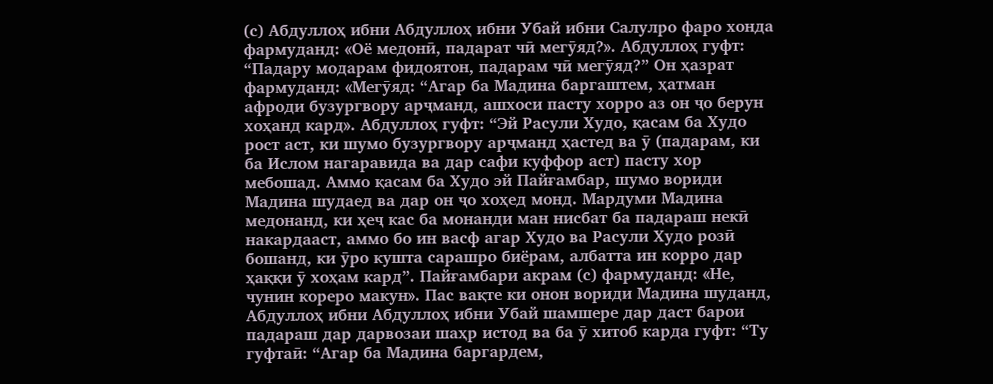(с) Абдуллоҳ ибни Абдуллоҳ ибни Убай ибни Салулро фаро хонда фармуданд: «Оё медонӣ, падарат чӣ мегӯяд?». Абдуллоҳ гуфт: “Падару модарам фидоятон, падарам чӣ мегӯяд?” Он ҳазрат фармуданд: «Мегӯяд: “Агар ба Мадина баргаштем, ҳатман афроди бузургвору арҷманд, ашхоси пасту хорро аз он ҷо берун хоҳанд кард». Абдуллоҳ гуфт: “Эй Расули Худо, қасам ба Худо рост аст, ки шумо бузургвору арҷманд ҳастед ва ӯ (падарам, ки ба Ислом нагаравида ва дар сафи куффор аст) пасту хор мебошад. Аммо қасам ба Худо эй Пайғамбар, шумо вориди Мадина шудаед ва дар он ҷо хоҳед монд. Мардуми Мадина медонанд, ки ҳеҷ кас ба монанди ман нисбат ба падараш некӣ накардааст, аммо бо ин васф агар Худо ва Расули Худо розӣ бошанд, ки ӯро кушта сарашро биёрам, албатта ин корро дар ҳаққи ӯ хоҳам кард”. Пайғамбари акрам (с) фармуданд: «Не, чунин кореро макун». Пас вақте ки онон вориди Мадина шуданд, Абдуллоҳ ибни Абдуллоҳ ибни Убай шамшере дар даст барои падараш дар дарвозаи шаҳр истод ва ба ӯ хитоб карда гуфт: “Ту гуфтаӣ: “Агар ба Мадина баргардем,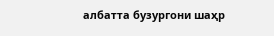албатта бузургони шаҳр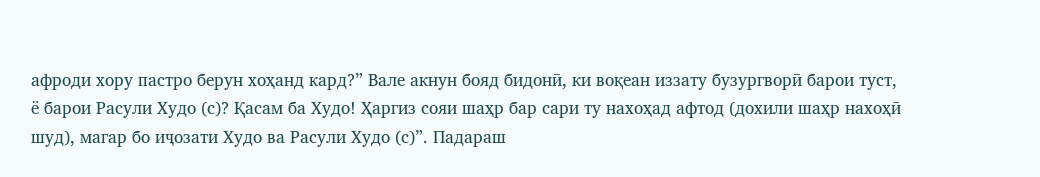афроди хору пастро берун хоҳанд кард?” Вале акнун бояд бидонӣ, ки воқеан иззату бузургворӣ барои туст, ё барои Расули Худо (с)? Қасам ба Худо! Ҳаргиз сояи шаҳр бар сари ту нахоҳад афтод (дохили шаҳр нахоҳӣ шуд), магар бо иҷозати Худо ва Расули Худо (с)”. Падараш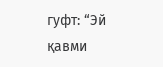гуфт: “Эй қавми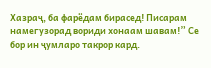Хазраҷ, ба фарёдам бирасед! Писарам намегузорад вориди хонаам шавам!” Се бор ин ҷумларо такрор кард.